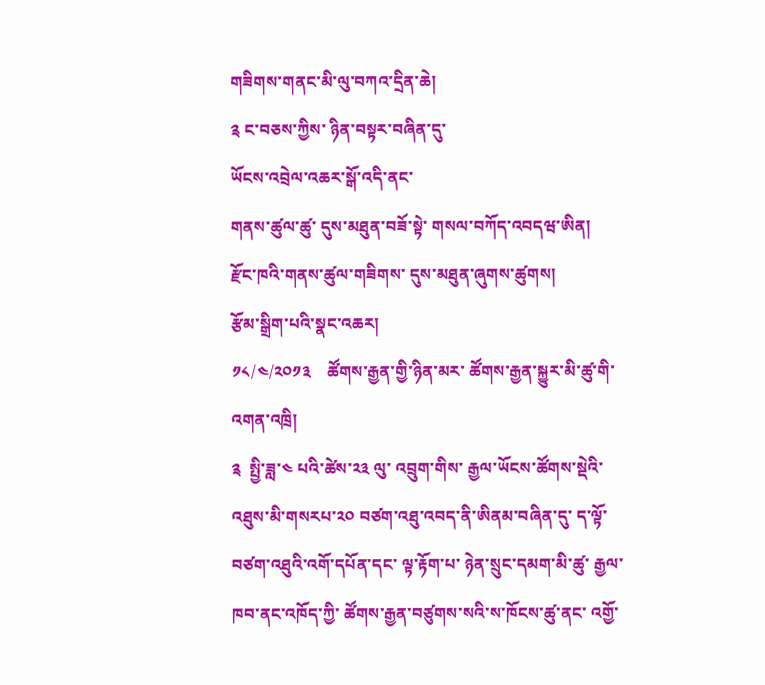གཟིགས་གནང་མི་ལུ་བཀའ་དྲིན་ཆེ།
༉ ང་བཅས་ཀྱིས་ ཉིན་བསྟར་བཞིན་དུ་
ཡོངས་འབྲེལ་འཆར་སྒོ་འདི་ནང་
གནས་ཚུལ་ཚུ་ དུས་མཐུན་བཟོ་སྟེ་ གསལ་བཀོད་འབདཝ་ཨིན།
རྫོང་ཁའི་གནས་ཚུལ་གཟིགས་ དུས་མཐུན་ཞུགས་ཚུགས།
རྩོམ་སྒྲིག་པའི་སྣང་འཆར།
༡༨/༤/༢༠༡༣    ཚོགས་རྒྱན་གྱི་ཉིན་མར་ ཚོགས་རྒྱན་སྐྱུར་མི་ཚུ་གི་འགན་འཁྲི།
༉  སྤྱི་ཟླ་༤ པའི་ཚེས་༢༣ ལུ་ འབྲུག་གིས་ རྒྱལ་ཡོངས་ཚོགས་སྡེའི་ འཐུས་མི་གསརཔ་༢༠ བཙག་འཐུ་འབད་ནི་ཨིནམ་བཞིན་དུ་ ད་ལྟོ་ བཙག་འཐུའི་འགོ་དཔོན་དང་ ལྟ་རྟོག་པ་ ཉེན་སྲུང་དམག་མི་ཚུ་ རྒྱལ་ཁབ་ནང་འཁོད་ཀྱི་ ཚོགས་རྒྱན་བཙུགས་སའི་ས་ཁོངས་ཚུ་ནང་ འགྱོ་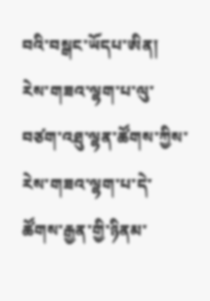བའི་བསྒང་ཡོདཔ་ཨིན།
རེས་གཟའ་ལྷག་པ་ལུ་ བཙག་འཐུ་ལྷན་ཚོགས་ཀྱིས་ རེས་གཟའ་ལྷག་པ་དེ་ ཚོགས་རྒྱན་གྱི་ཉིནམ་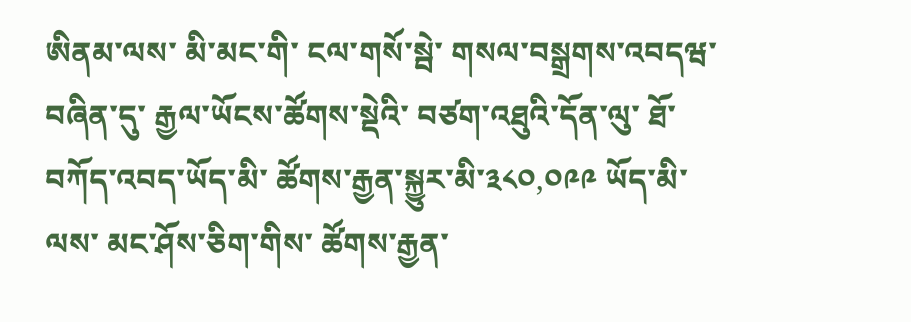ཨིནམ་ལས་ མི་མང་གི་ ངལ་གསོ་སྦེ་ གསལ་བསྒྲགས་འབདཝ་བཞིན་དུ་ རྒྱལ་ཡོངས་ཚོགས་སྡེའི་ བཙག་འཐུའི་དོན་ལུ་ ཐོ་བཀོད་འབད་ཡོད་མི་ ཚོགས་རྒྱན་སྐྱུར་མི་༣༨༠,༠༩༩ ཡོད་མི་ལས་ མང་ཤོས་ཅིག་གིས་ ཚོགས་རྒྱན་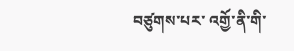བཙུགས་པར་ འགྱོ་ནི་གི་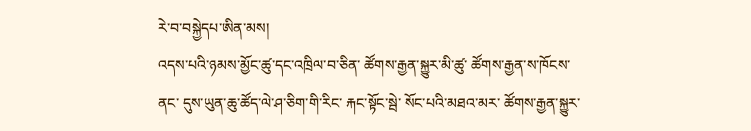རེ་བ་བསྐྱེདཔ་ཨིན་མས།
འདས་པའི་ཉམས་མྱོང་ཚུ་དང་འཁྲིལ་བ་ཅིན་ ཚོགས་རྒྱན་སྐྱུར་མི་ཚུ་ ཚོགས་རྒྱན་ས་ཁོངས་ནང་ དུས་ཡུན་ཆུ་ཚོད་ལེ་ཤ་ཅིག་གི་རིང་ རྐང་སྟོང་སྦེ་ སོང་པའི་མཐའ་མར་ ཚོགས་རྒྱན་སྐྱུར་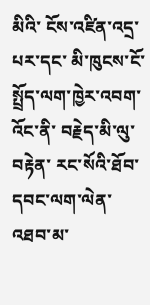མིའི་ ངོས་འཛིན་འདྲ་པར་དང་ མི་ཁུངས་ངོ་སྤྲོད་ལག་ཁྱེར་འབག་འོང་ནི་ བརྗེད་མི་ལུ་བརྟེན་ རང་སོའི་ཐོབ་དབང་ལག་ལེན་འཐབ་མ་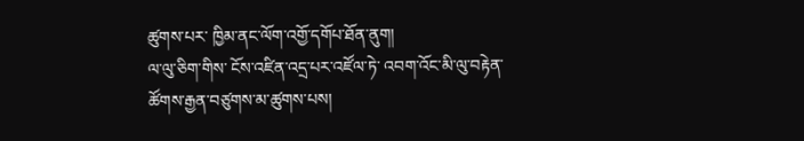ཚུགས་པར་ ཁྱིམ་ནང་ལོག་འགྱོ་དགོཔ་ཐོན་ནུག།
ལ་ལུ་ཅིག་གིས་ ངོས་འཛིན་འདྲ་པར་འཛོལ་ཏེ་ འབག་འོང་མི་ལུ་བརྟེན་ ཚོགས་རྒྱན་བཙུགས་མ་ཚུགས་པས།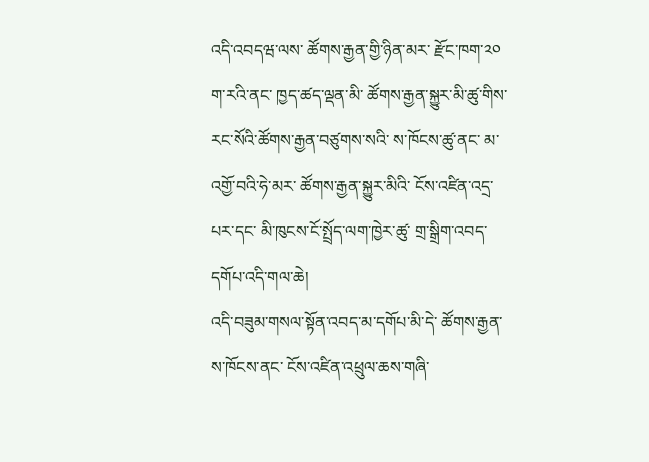འདི་འབདཝ་ལས་ ཚོགས་རྒྱན་གྱི་ཉིན་མར་ རྫོང་ཁག་༢༠ ག་རའི་ནང་ ཁྱད་ཚད་ལྡན་མི་ ཚོགས་རྒྱན་སྐྱུར་མི་ཚུ་གིས་ རང་སོའི་ཚོགས་རྒྱན་བཙུགས་སའི་ ས་ཁོངས་ཚུ་ནང་ མ་འགྱོ་བའི་ཧེ་མར་ ཚོགས་རྒྱན་སྐྱུར་མིའི་ ངོས་འཛིན་འདྲ་པར་དང་ མི་ཁུངས་ངོ་སྤྲོད་ལག་ཁྱེར་ཚུ་ གྲ་སྒྲིག་འབད་དགོཔ་འདི་གལ་ཆེ།
འདི་བཟུམ་གསལ་སྟོན་འབད་མ་དགོཔ་མི་དེ་ ཚོགས་རྒྱན་ས་ཁོངས་ནང་ ངོས་འཛིན་འཕྲུལ་ཆས་གཞི་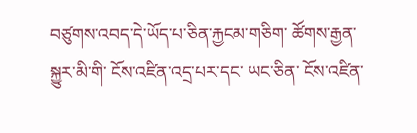བཙུགས་འབད་དེ་ཡོད་པ་ཅིན་རྐྱངམ་གཅིག་ ཚོགས་རྒྱན་སྐྱུར་མི་གི་ ངོས་འཛིན་འདྲ་པར་དང་ ཡང་ཅིན་ ངོས་འཛིན་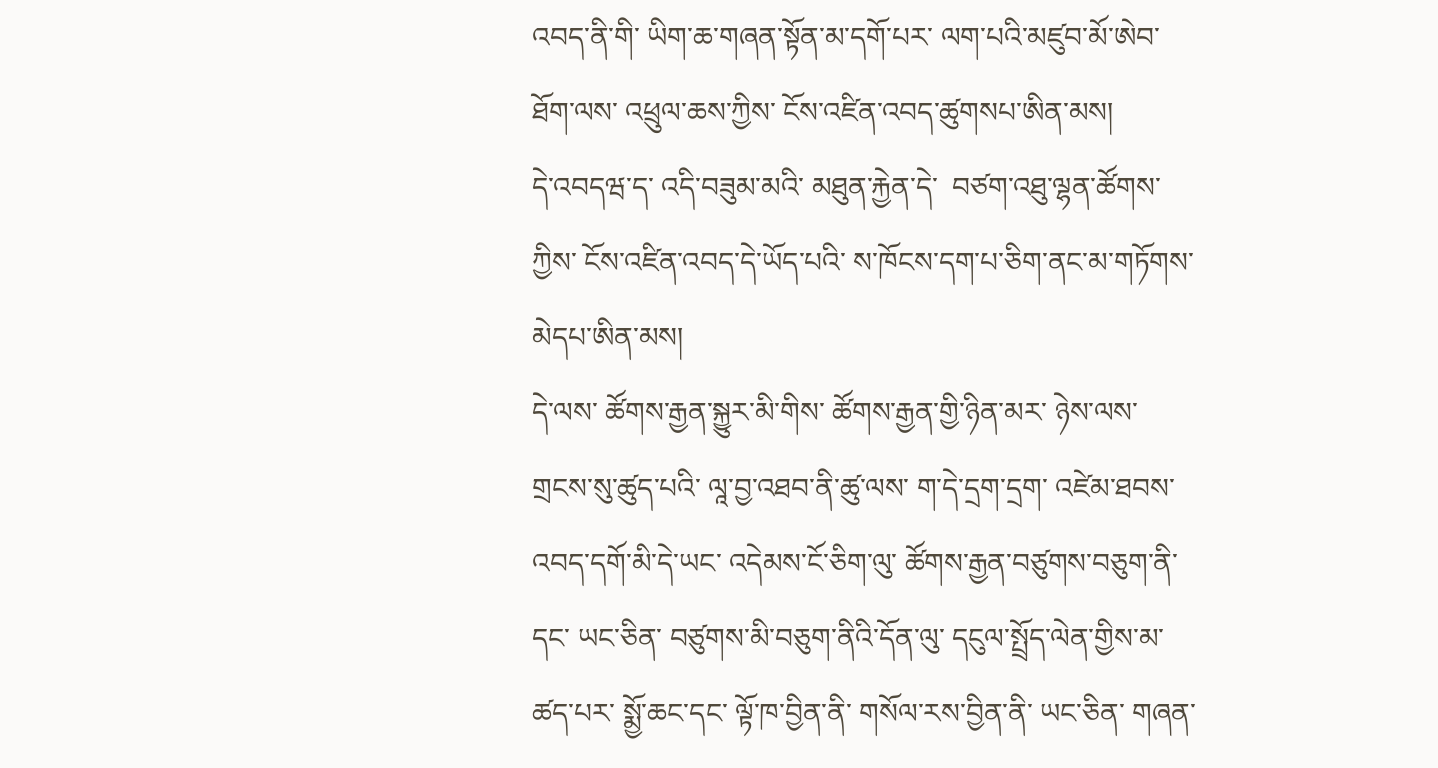འབད་ནི་གི་ ཡིག་ཆ་གཞན་སྟོན་མ་དགོ་པར་ ལག་པའི་མཛུབ་མོ་ཨེབ་ཐོག་ལས་ འཕྲུལ་ཆས་ཀྱིས་ ངོས་འཛིན་འབད་ཚུགསཔ་ཨིན་མས།
དེ་འབདཝ་ད་ འདི་བཟུམ་མའི་ མཐུན་རྐྱེན་དེ་  བཙག་འཐུ་ལྷན་ཚོགས་ཀྱིས་ ངོས་འཛིན་འབད་དེ་ཡོད་པའི་ ས་ཁོངས་དག་པ་ཅིག་ནང་མ་གཏོགས་མེདཔ་ཨིན་མས།
དེ་ལས་ ཚོགས་རྒྱན་སྐྱུར་མི་གིས་ ཚོགས་རྒྱན་གྱི་ཉིན་མར་ ཉེས་ལས་གྲངས་སུ་ཚུད་པའི་ ལཱ་བྱ་འཐབ་ནི་ཚུ་ལས་ ག་དེ་དྲག་དྲག་ འཛེམ་ཐབས་འབད་དགོ་མི་དེ་ཡང་ འདེམས་ངོ་ཅིག་ལུ་ ཚོགས་རྒྱན་བཙུགས་བཅུག་ནི་དང་ ཡང་ཅིན་ བཙུགས་མི་བཅུག་ནིའི་དོན་ལུ་ དངུལ་སྤྲོད་ལེན་གྱིས་མ་ཚད་པར་ སྨྱོ་ཆང་དང་ ལྟོ་ཁ་བྱིན་ནི་ གསོལ་རས་བྱིན་ནི་ ཡང་ཅིན་ གཞན་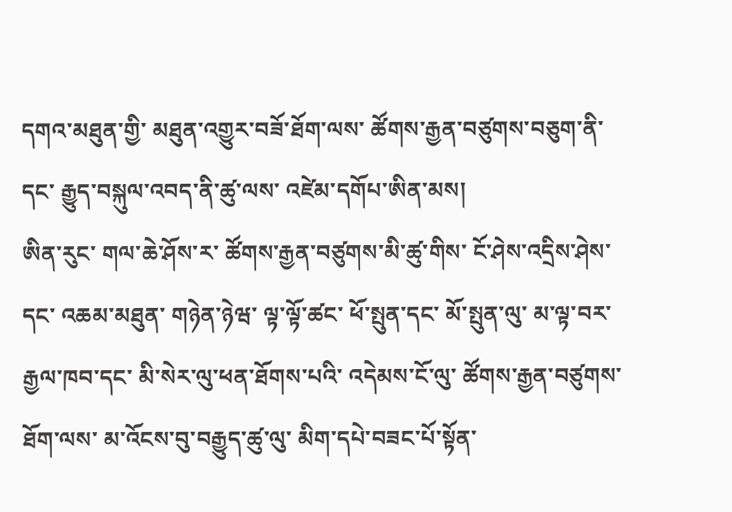དགའ་མཐུན་གྱི་ མཐུན་འགྱུར་བཟོ་ཐོག་ལས་ ཚོགས་རྒྱན་བཙུགས་བཅུག་ནི་དང་ རྒྱུད་བསྐུལ་འབད་ནི་ཚུ་ལས་ འཛེམ་དགོཔ་ཨིན་མས།
ཨིན་རུང་ གལ་ཆེ་ཤོས་ར་ ཚོགས་རྒྱན་བཙུགས་མི་ཚུ་གིས་ ངོ་ཤེས་འདྲིས་ཤེས་དང་ འཆམ་མཐུན་ གཉེན་ཉེཝ་ ལྟ་ལྟོ་ཚང་ ཕོ་སྤུན་དང་ མོ་སྤུན་ལུ་ མ་ལྟ་བར་ རྒྱལ་ཁབ་དང་ མི་སེར་ལུ་ཕན་ཐོགས་པའི་ འདེམས་ངོ་ལུ་ ཚོགས་རྒྱན་བཙུགས་ཐོག་ལས་ མ་འོངས་བུ་བརྒྱུད་ཚུ་ལུ་ མིག་དཔེ་བཟང་པོ་སྟོན་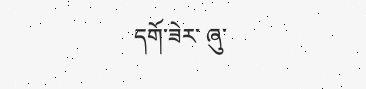དགོ་ཟེར་ ཞུ་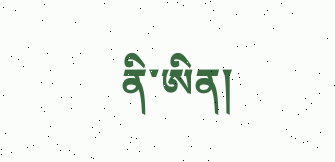ནི་ཨིན།